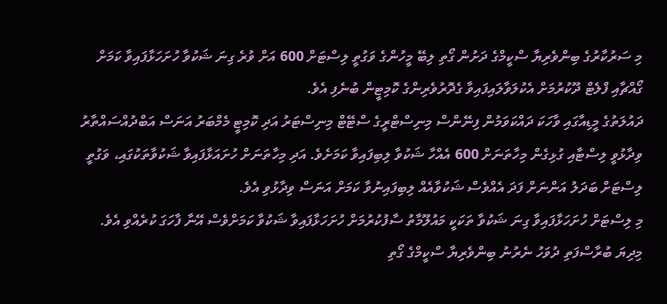މި ސަރުކާރުގެ ބިންވެރިޔާ ސްކީމްގެ ދަށުން ގޯތި ލިބޭ މީހުންގެ ވަގުތީ ލިސްޓަށް 600 އަށް ވުރެ ގިނަ ޝަކުވާ ހުށަހަޅާފައިވާ ކަމަށް ގޯއްޗާއި ފްލެޓް ދޫކުރުމަށް އެކުލަވާލައިފައިވާ ގެދޮރުވެރިންގެ ކޮމިޓީން ބުނެފި އެވެ.
ދައުލަތުގެ މީޑިއާގައި ވާހަކަ ދައްކަވަމުން ފިނޭންސް މިނިސްޓްރީގެ ސްޓޭޓް މިނިސްޓަރު އަދި ކޮމިޓީ މެމްބަރު އަނަސް އަބްދުއްސައްތާރު ވިދާޅުވީ ލިސްޓާއި ގުޅިގެން މިހާތަނަށް 600 އެއްހާ ޝަކުވާ ލިބިފައިވާ ކަމަށެވެ. އަދި މިހާތަނަށް ހުށައަޅާފައިވާ ޝަކުވާތަކުގައި، ވަގުތީ ލިސްޓަށް ބަދަލު އަންނަށް ފަދަ އެއްވެސް ޝަކުވާއެއް ލިބިފައިނުވާ ކަމަށް އަނަސް ވިދާޅުވި އެވެ.
މި ލިސްޓަށް ހުށަހަޅާފައިވާ ގިނަ ޝަކުވާ ތަކަކީ މައުލޫމާތު ސާފުކުރުމަށް ހުށަހަޅާފައިވާ ޝަކުވާ ކަމަށްވެސް އޭނާ ފާހަގަ ކުރެއްވި އެވެ.
މިދިޔަ ބުރާސްފަތި ދުވަހު ނެރުނު ބިންވެރިޔާ ސްކީމްގެ ގޯތި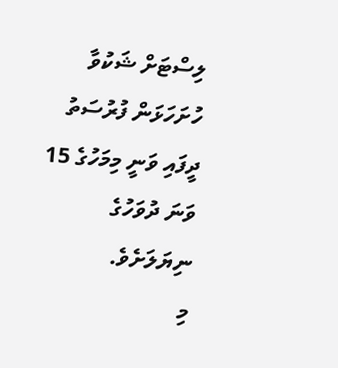ލިސްޓަށް ޝަކުވާ ހުށަހަޅަން ފުރުސަތު ދީފައި ވަނީ މިމަހުގެ 15 ވަނަ ދުވަހުގެ ނިޔަލަށެވެ.
މި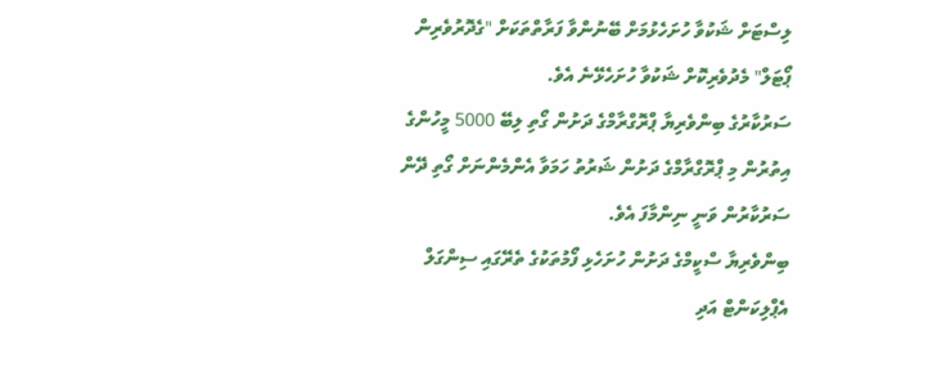ލިސްޓަށް ޝަކުވާ ހުށަހެޅުމަށް ބޭނުންވާ ފަރާތްތަކަށް "ގެދޮރުވެރިން ޕޯޓަލް" މެދުވެރިކޮށް ޝަކުވާ ހުށަހެޅޭނެ އެވެ.
ސަރުކާރުގެ ބިންވެރިޔާ ޕްރޮގްރާމްގެ ދަށުން ގޯތި ލިބޭ 5000 މީހުންގެ އިތުރުން މި ޕްރޮގްރާމްގެ ދަށުން ޝަރުތު ހަމަވާ އެންމެންނަށް ގޯތި ދޭން ސަރުކާރުން ވަނީ ނިންމާފަ އެވެ.
ބިންވެރިޔާ ސްކީމްގެ ދަށުން ހުށަހެޅި ފޯމުތަކުގެ ތެރޭގައި ސިންގަލް އެޕްލިކަންޓް އަދި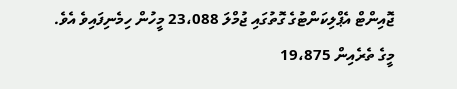ޖޮއިންޓް އެޕްލިކަންޓުގެ ގޮތުގައި ޖުމްލަ 23،088 މީހުން ހިމެނިފައިވެ އެވެ.
މީގެ ތެރެއިން 19،875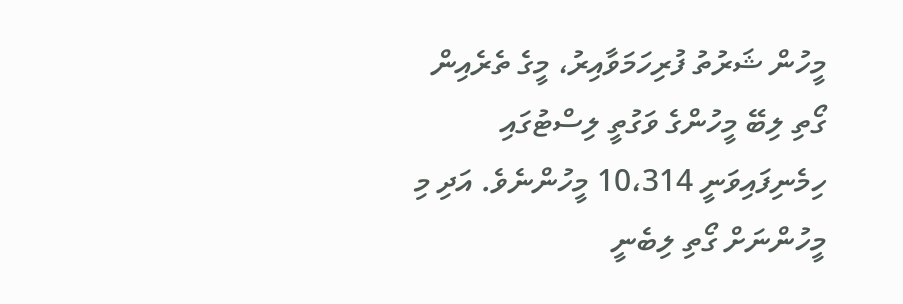މީހުން ޝަރުތު ފުރިހަމަވާއިރު، މީގެ ތެރެއިން ގޯތި ލިބޭ މީހުންގެ ވަގުތީ ލިސްޓުގައި ހިމެނިފައިވަނީ 10،314 މީހުންނެވެ. އަދި މި މީހުންނަށް ގޯތި ލިބެނީ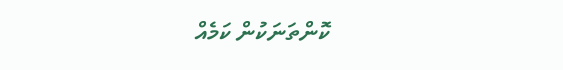ކޮންތަނަކުން ކަމެއް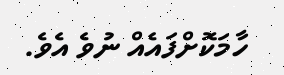ހާމަކޮށްފައެއް ނުވެ އެވެ.